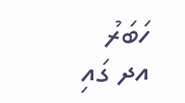ހަބަރު
އދ ގައި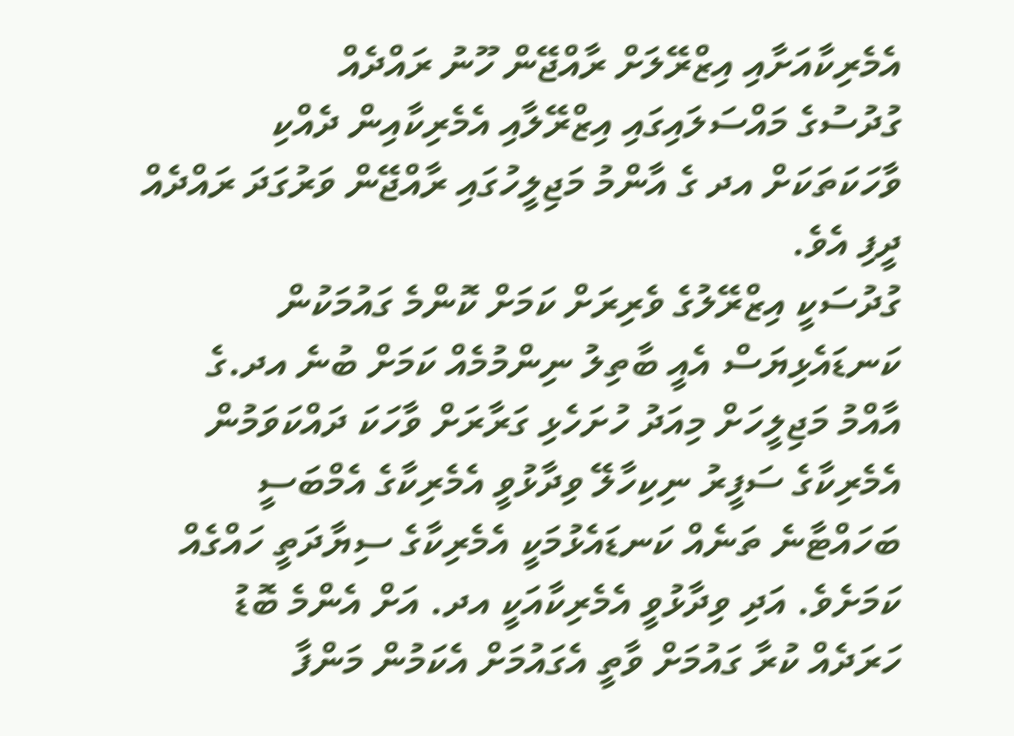އެމެރިކާއަށާއި އިޒްރޭލަށް ރާއްޖޭން ހޫނު ރައްދެއް
ގުދުސުގެ މައްސަލައިގައި އިޒްރޭލާއި އެމެރިކާއިން ދެއްކި ވާހަކަތަކަށް އދ ގެ އާންމު މަޖިލީހުގައި ރާއްޖޭން ވަރުގަދަ ރައްދެއް ދީފި އެވެ.
ގުދުސަކީ އިޒްރޭލުގެ ވެރިރަށް ކަމަށް ކޮންމެ ގައުމަކުން ކަނޑައެޅިޔަސް އެއީ ބާތިލު ނިންމުމެއް ކަމަށް ބުނެ އދ.ގެ އާއްމު މަޖިލީހަށް މިއަދު ހުށަހެޅި ގަރާރަށް ވާހަކަ ދައްކަވަމުން އެމެރިކާގެ ސަފީރު ނިކިހާލޭ ވިދާޅުވީ އެމެރިކާގެ އެމްބަސީ ބަހައްޓާނެ ތަނެއް ކަނޑައެޅުމަކީ އެމެރިކާގެ ސިޔާދަތީ ހައްގެއް ކަމަށެވެ. އަދި ވިދާޅުވީ އެމެރިކާއަކީ އދ. އަށް އެންމެ ބޮޑު ހަރަދެއް ކުރާ ގައުމަށް ވާތީ އެގައުމަށް އެކަމުން މަންފާ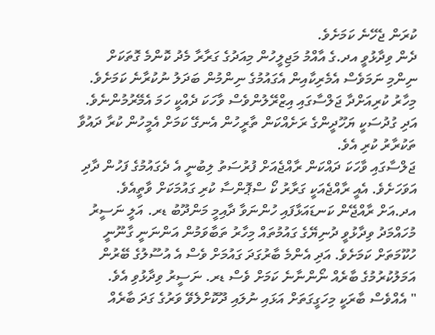ކުރަން ޖެހޭނެ ކަމަށެވެ.
ދެން ވިދާޅުވީ އދ.ގެ އާއްމު މަޖިލީހުން މިއަދުގެ ގަރާރާ މެދު ކޮންމެ ގޮތަކަށް ނިންމި ނަމަވެސް އެމެރިކާއިން އެގައުމުގެ ނިންމުން ބަދަލު ނުކުރާނެ ކަމަށެވެ.
މިހާރު ކުރިއަށްދާ ޖަލްސާގައި އިޒްރޭލުންވެސް ވާހަކަ ދެއްކީ ހަމަ އެމޭރުމުންނެވެ. އަދި ގުދުސަކީ ޔަހޫދީންގެ ރަށެއްކަން ތާރީހުން އެނގޭ ކަމަށް އެމީހުން ކުރާ ދައުވާ ތަކުރާރު ކުރި އެވެ.
ޖަލްސާގައި ވާހަކަ ދައްކަން ރާއްޖެއަށް ފުރުސަތު ލިބުނީ އެ ދެގައުމުގެ ފަހުން ދާދި އަވަހަށެވެ. އެއީ ރާއްޖެއަކީ ގަރާރު ކޯ ސްޕޮންސާ ކުރި ގައުމަކަށް ވާތީއެވެ. އދ.އަށް ރާއްޖޭން ކަނޑައަޅާފައި ހުންނަވާ ދާއިމީ މަންދޫބު ޑރ. އަލީ ނަސީރު މުހައްމަދު ވިދާޅުވީ ދުނިޔޭގެ ގައުމުތައް މިހާރު ތަބާވަމުން އަންނަނީ ގާނޫނީ ހުކޫމަތަށް ކަމަށެވެ. އަދި އެންމެ ބާރުގަދަ ގައުމަށް ވެސް އެ އުސޫލުގެ ބޭރުން އަމަލުކުރުމުގެ ބާރެއް ނޯންނާނެ ކަމަށް ވެސް ޑރ. ނަސީރު ވިދާޅުވި އެވެ.
" އެއްވެސް ބާރަކީ މިހަގީގަތަށް އަޅައި ނުލައި ދޫކޮށްލެވޭ ވަރުގެ ގަދަ ބާރެއް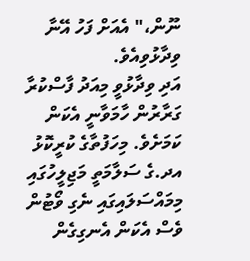ނޫން،" އެއަށް ފަހު އޭނާ ވިދާޅުވިއެވެ.
އަދި ވިދާޅުވީ މިއަދު ފާސްކުރާ ގަރާރުން ހާމަވާނީ އެކަން ކަމަށެވެ. މިހަފުތާގެ ކުރީކޮޅު އދ.ގެ ސަލާމަތީ މަޖިލީހުގައި މިމައްސަލައިގައި ނެގި ވޯޓުން ވެސް އެކަން އެނގިގެން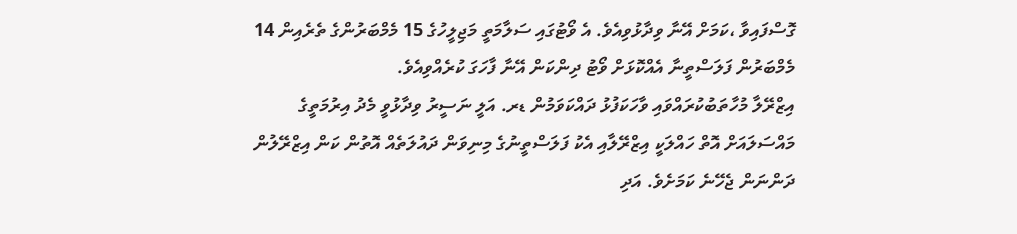ގޮސްފައިވާ ،ކަމަށް އޭނާ ވިދާޅުވިއެވެ. އެ ވޯޓުގައި ސަލާމަތީ މަޖިލީހުގެ 15 މެމްބަރުންގެ ތެރެއިން 14 މެމްބަރުން ފަލަސްތީނާ އެއްކޮޅަށް ވޯޓު ދިންކަން އޭނާ ފާހަގަ ކުރެއްވިއެވެ.
އިޒްރޭލާ މުހާތަބުކުރައްވައި ވާހަކަފުޅު ދައްކަވަމުން ޑރ. އަލީ ނަސީރު ވިދާޅުވީ މެދު އިރުމަތީގެ މައްސަލައަށް އޮތް ހައްލަކީ އިޒްރޭލާއި އެކު ފަލަސްތީނުގެ މިނިވަން ދައުލަތެއް އޮތުން ކަން އިޒްރޭލުން ދަންނަން ޖެހޭނެ ކަމަށެވެ. އަދި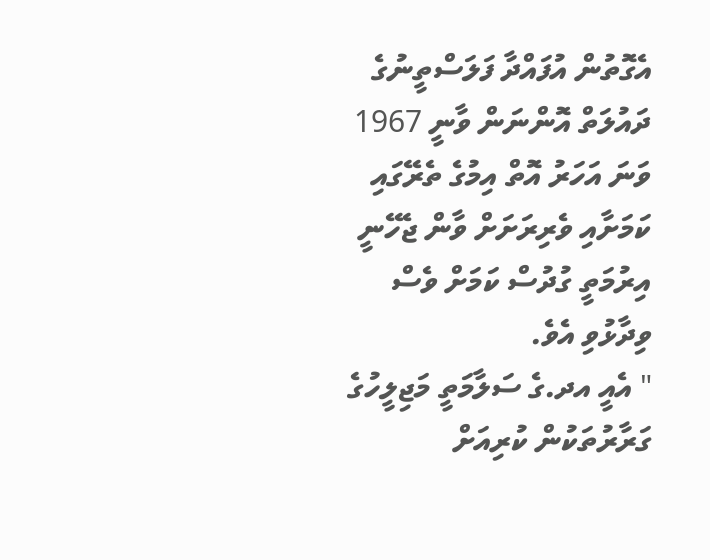އެގޮތުން އުފައްދާ ފަލަސްތީނުގެ ދައުލަތް އޮންނަން ވާނީ 1967 ވަނަ އަހަރު އޮތް އިމުގެ ތެރޭގައި ކަމަށާއި ވެރިރަށަށް ވާން ޖެހޭނީ އިރުމަތީ ގުދުސް ކަމަށް ވެސް ވިދާޅުވި އެވެ.
" އެއީ އދ.ގެ ސަލާމަތީ މަޖިލީހުގެ ގަރާރުތަކުން ކުރިއަށް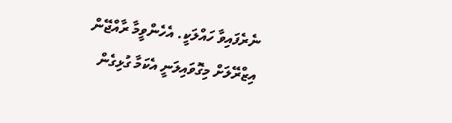ނެރެފައިވާ ހައްލަކީ. އެހެންވީމާ ރާއްޖޭން އިޒްރޭލަށް މިގޮވައިލަނީ އެކަމާ ގުޅިގެން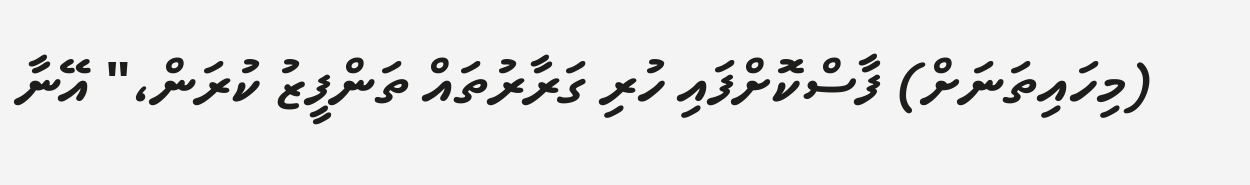(މިހައިތަނަށް) ފާސްކޮށްފައި ހުރި ގަރާރުތައް ތަންފީޒު ކުރަން،" އޭނާ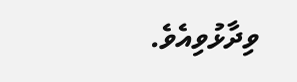ވިދާޅުވިއެވެ.